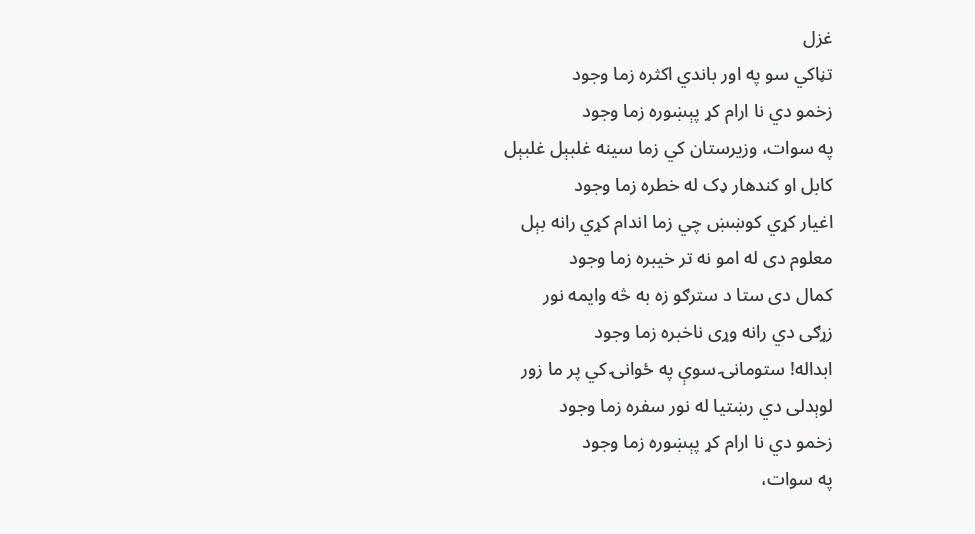غزل
تڼاکي سو په اور باندي اکثره زما وجود
زخمو دي نا ارام کړ پېښوره زما وجود
په سوات، وزيرستان کي زما سينه غلبېل غلبېل
کابل او کندهار ډک له خطره زما وجود
اغيار کړي کوښښ چي زما اندام کړي رانه بېل
معلوم دی له امو نه تر خيبره زما وجود
کمال دی ستا د سترګو زه به څه وايمه نور
زړګی دي رانه وړی ناخبره زما وجود
ابداله! ستومانۍ سوې په ځوانۍ کي پر ما زور
لوېدلی دي رښتيا له نور سفره زما وجود
زخمو دي نا ارام کړ پېښوره زما وجود
په سوات،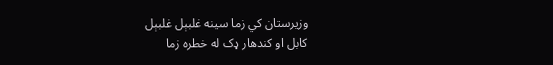وزيرستان کي زما سينه غلبېل غلبېل
کابل او کندهار ډک له خطره زما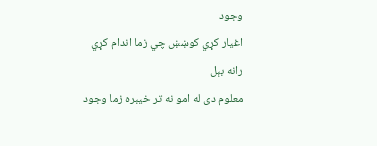وجود
اغيار کړي کوښښ چي زما اندام کړي رانه بېل
معلوم دی له امو نه تر خيبره زما وجود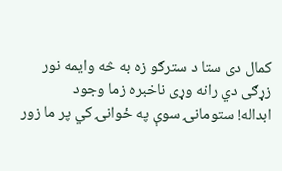کمال دی ستا د سترګو زه به څه وايمه نور
زړګی دي رانه وړی ناخبره زما وجود
ابداله! ستومانۍ سوې په ځوانۍ کي پر ما زور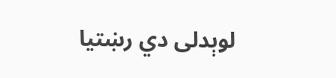لوېدلی دي رښتيا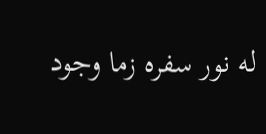له نور سفره زما وجود